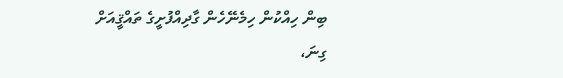ބިން ހިއްކުން ހިމެނޭހެން ގާދިއްފުށީގެ ތައްޤީއަށް ގިނަ،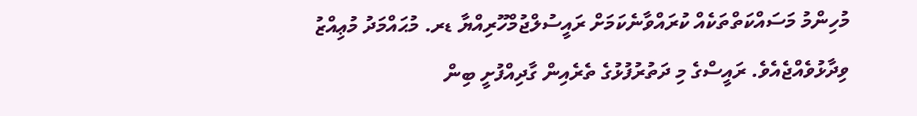މުހިންމު މަސައްކަތްތަކެއް ކުރައްވާނެކަމަށް ރައީސުލްޖުމްހޫރިއްޔާ ޑރ. މުޙައްމަދު މުޢިއްޒު ވިދާޅުވެއްޖެއެވެ. ރައީސްގެ މި ދަތުރުފުޅުގެ ތެރެއިން ގާދިއްފުށީ ބިން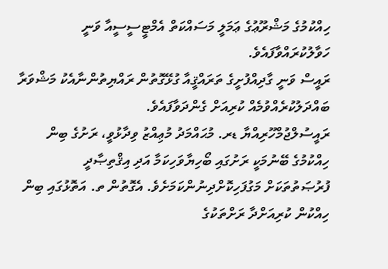ހިއްކުމުގެ މަޝްރޫޢުގެ ޢަމަލީ މަސައްކަތް އެމްޓީސީސީއާ ވަނީ ހަވާލުކުރައްވާފައެވެ.
ރައީސް ވަނީ ގާދިއްފުށީގެ ތަރައްޤީއާ ގުޅޭގޮތުން ރައްޔިތުންނާއެކު މަޝްވަރާ ބައްދަލުކުރެއްވުމެއް ކުރިއަށް ގެންދަވާފައެވެ.
ރައީސުލްޖުމްހޫރިއްޔާ ޑރ. މުޙައްމަދު މުޢިއްޒު ވިދާޅުވީ، ރަށުގެ ބިން ހިއްކުމުގެ ބޭނުމަކީ ރަށުގައި ބޯހިޔާވަހިކަމާ އަދި އިޤްތިޞާދީ ފުރުޞަތުތަކަށް މަގުފަހިކޮށްދިނުންކަމަށެވެ. އެގޮތުން ތ. އަތޮޅުގައި ބިން ހިއްކުން ކުރިއަށްދާ ރަށްތަކުގެ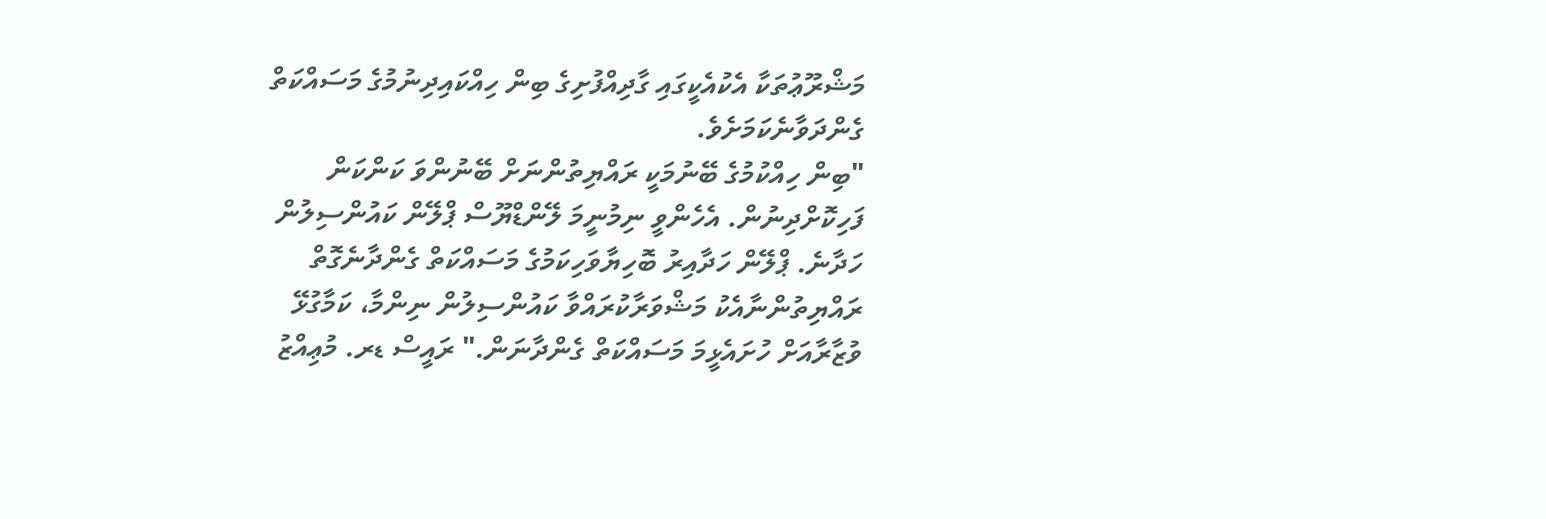މަޝްރޫޢުތަކާ އެކުއެކީގައި ގާދިއްފުށިގެ ބިން ހިއްކައިދިނުމުގެ މަސައްކަތް ގެންދަވާނެކަމަށެވެ.
"ބިން ހިއްކުމުގެ ބޭނުމަކީ ރައްޔިތުންނަށް ބޭނުންވަ ކަންކަން ފަހިކޮށްދިނުން. އެހެންވީ ނިމުނީމަ ލޭންޑްޔޫސް ޕްލޭން ކައުންސިލުން ހަދާނެ. ޕްލޭން ހަދާއިރު ބޮހިޔާވަހިކަމުގެ މަސައްކަތް ގެންދާނެގޮތް ރައްޔިތުންނާއެކު މަޝްވަރާކުރައްވާ ކައުންސިލުން ނިންމާ، ކަމާގުޅޭ ވުޒާރާއަށް ހުށައެޅީމަ މަސައްކަތް ގެންދާނަން." ރައީސް ޑރ. މުޢިއްޒު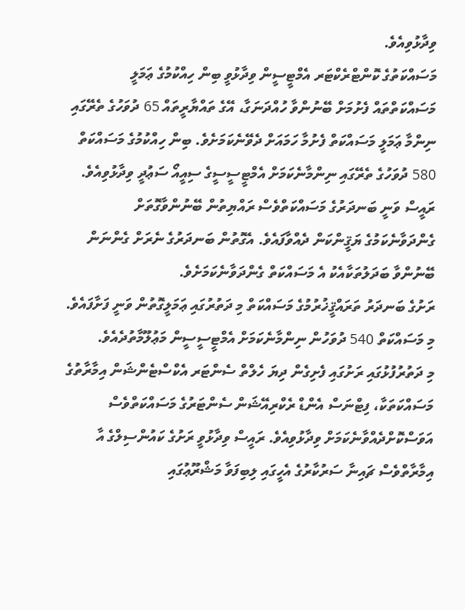ވިދާޅުވިއެވެ.
މަސައްކަތުގެ ކޮންޓްރެކްޓަރ އެމްޓީސީން ވިދާޅުވީ ބިން ހިއްކުމުގެ ޢަމަލީ މަސައްކަތްތައް ފެށުމަށް ބޭނުންވާ ހުއްދަނަގާ، އޭގެ ތައްޔާރީތައް 65 ދުވަހުގެ ތެރޭގައި ނިންމާ ޢަމަލީ މަސައްކަތް ފެށުމާ ހަމައަށް ދެވޭނެކަމަށެވެ. ބިން ހިއްކުމުގެ މަސައްކަތް 580 ދުވަހުގެ ތެރޭގައި ނިންމާނެކަމަށް އެމްޓީސީސީގެ ސިއީއޯ ސަޢުދީ ވިދާޅުވިއެވެ.
ރައީސް ވަނީ ބަނދަރުގެ މަސައްކަތްވެސް ރައްޔިތުން ބޭނުންވާގޮތަށް ގެންދަވާނެކަމުގެ ޔަޤީންކަން ދެއްވާފައެވެ. އެގޮތުން ބަނދަރުގެ ނެރަށް ގެންނަން ބޭނުންވާ ބަދަލުތަކާއެކު އެ މަސައްކަތް ގެންދަވާނެކަމަށެވެ.
ރަށުގެ ބަނދަރު ތަރައްޤީޚުރުމުގެ މަސައްކަތް މި ދަތުރުގައި ޢަމަލީގޮތުން ވަނީ ފަށާފައެވެ. މި މަސައްކަތް 540 ދުވަހުން ނިންމާނެކަމަށް އެމްޓީސީސީން މަޢުލޫމާތުދެއެވެ.
މި ދަތުރުފުޅުގައި ރަށުގައި ފެށިގެން ދިޔަ ހެލްތް ސެންޓަރ އެކްސްޓެންޝަން އިމާރާތުގެ މަސައްކަތަކާ، ފިޓްނަސް އެންޑް ރެކްރިއޭޝަން ސެންޓަރުގެ މަސައްކަތްވެސް އަވަސްކޮށްދެއްވާނެކަމަށް ވިދާޅުވިއެވެ. ރައީސް ވިދާޅުވީ ރަށުގެ ކައުންސިލްގެ އާ އިމާރާތްވެސް ޗައިނާ ސަރުކާރުގެ އެހީގައި ލިބިފަވާ މަޝްރޫޢުގައި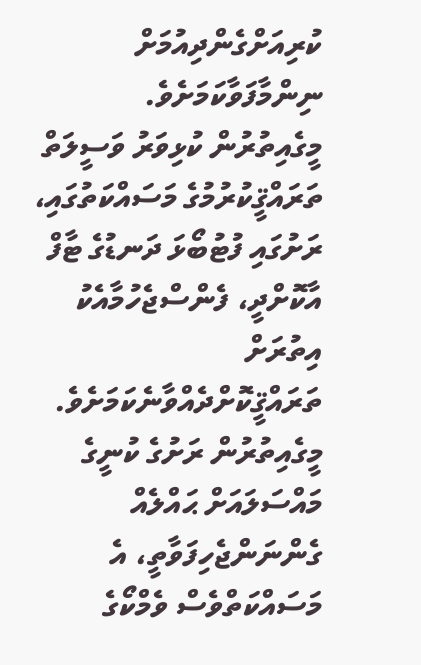ކުރިއަށްގެންދިއުމަށް ނިންމާފަވާކަމަށެވެ.
މީގެއިތުރުން ކުޅިވަރު ވަސީލަތް ތަރައްޤީކުރުމުގެ މަސައްކަތުގައި، ރަށުގައި ފުޓުބޯޅަ ދަނޑުގެ ޓާފް އާކޮށްދީ، ފެންސްޖެހުމާއެކު އިތުރަށް ތަރައްޤީކޮށްދެއްވާނެކަމަށެވެ.
މީގެއިތުރުން ރަށުގެ ކުނީގެ މައްސަލައަށް ޙައްލެއް ގެންނަންޖެހިފަވާތީ، އެ މަސައްކަތްވެސް ވެމްކޯގެ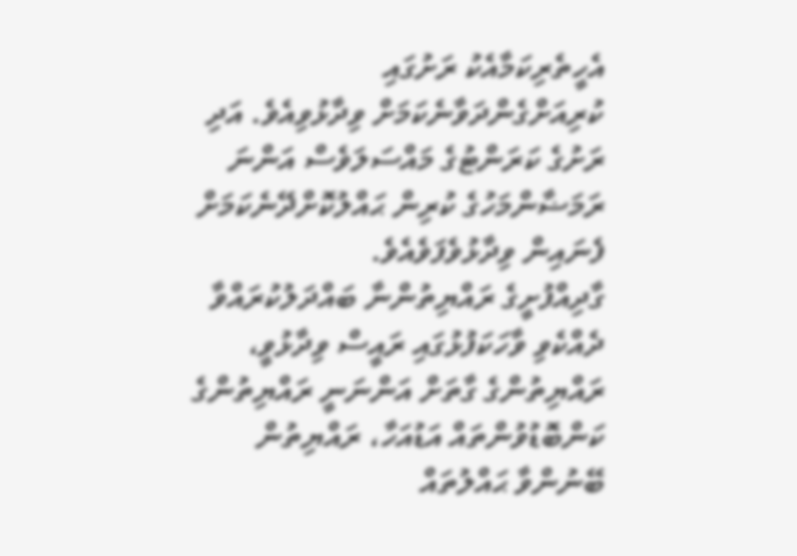އެހީތެރިކަމާއެކު ރަށުގައި ކުރިއަށްގެންދަވާނެކަމަށް ވިދާޅުވިއެވެ. އަދި ރަށުގެ ކަރަންޓުގެ މައްސަލަވެސް އަންނަ ރަމަޟާންމަހުގެ ކުރިން ޙައްލުކޮށްދޭނެކަމަށް ފެނައިން ވިދާޅުވެފަވެއެވެ.
ގާދިއްފުށީގެ ރައްޔިތުންނާ ބައްދަލުކުރައްވާ ދެއްކެވި ވާހަކަފުޅުގައި ރައީސް ވިދާޅުވީ، ރައްޔިތުންގެ ގާތަށް އަންނަނީ ރައްޔިތުންގެ ކަންބޮޑުވުންތައް އަޑުއަހާ، ރައްޔިތުން ބޭނުންވާ ޙައްލުތައް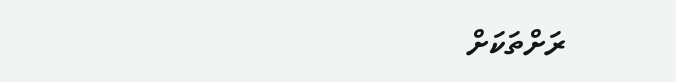ރަށްތަކަށް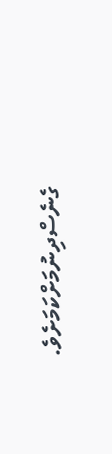ގެނެސްދިނުމަށްކަމަށެވެ.